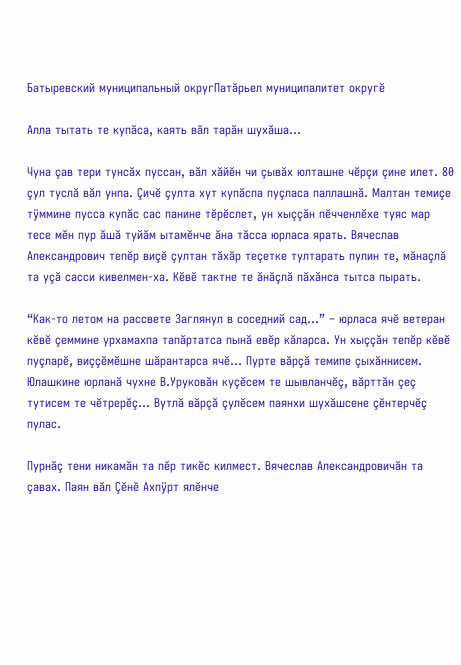Батыревский муниципальный округПатăрьел муниципалитет округĕ

Алла тытать те купăса, каять вăл тарăн шухăша…

Чуна çав тери тунсăх пуссан, вăл хăйĕн чи çывăх юлташне чĕрçи çине илет. 80 çул туслă вăл унпа. Çичĕ çулта хут купăспа пуçласа паллашнă. Малтан темиçе тÿммине пусса купăс сас панине тĕрĕслет, ун хыççăн пĕчченлĕхе туяс мар тесе мĕн пур ăшă туйăм ытамĕнче ăна тăсса юрласа ярать. Вячеслав Александрович тепĕр виçĕ çултан тăхăр теçетке тултарать пулин те, мăнаçлă та уçă сасси кивелмен-ха. Кĕвĕ тактне те ăнăçлă пăхăнса тытса пырать.

“Как-то летом на рассвете Заглянул в соседний сад...” – юрласа ячĕ ветеран кĕвĕ çеммине урхамахпа тапăртатса пынă евĕр кăларса. Ун хыççăн тепĕр кĕвĕ пуçларĕ, виççĕмĕшне шăрантарса ячĕ... Пурте вăрçă темипе çыхăннисем. Юлашкине юрланă чухне В.Уруковăн куçĕсем те шывланчĕç, вăрттăн çеç тутисем те чĕтрерĕç... Вутлă вăрçă çулĕсем паянхи шухăшсене çĕнтерчĕç пулас.

Пурнăç тени никамăн та пĕр тикĕс килмест. Вячеслав Александровичăн та çавах. Паян вăл Çĕнĕ Ахпÿрт ялĕнче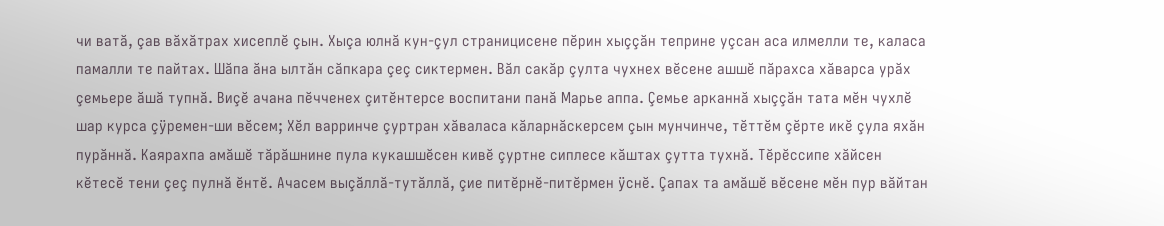чи ватă, çав вăхăтрах хисеплĕ çын. Хыçа юлнă кун-çул страницисене пĕрин хыççăн теприне уçсан аса илмелли те, каласа памалли те пайтах. Шăпа ăна ылтăн сăпкара çеç сиктермен. Вăл сакăр çулта чухнех вĕсене ашшĕ пăрахса хăварса урăх çемьере ăшă тупнă. Виçĕ ачана пĕчченех çитĕнтерсе воспитани панă Марье аппа. Çемье арканнă хыççăн тата мĕн чухлĕ шар курса çÿремен-ши вĕсем; Хĕл варринче çуртран хăваласа кăларнăскерсем çын мунчинче, тĕттĕм çĕрте икĕ çула яхăн пурăннă. Каярахпа амăшĕ тăрăшнине пула кукашшĕсен кивĕ çуртне сиплесе кăштах çутта тухнă. Тĕрĕссипе хăйсен кĕтесĕ тени çеç пулнă ĕнтĕ. Ачасем выçăллă-тутăллă, çие питĕрнĕ-питĕрмен ÿснĕ. Çапах та амăшĕ вĕсене мĕн пур вăйтан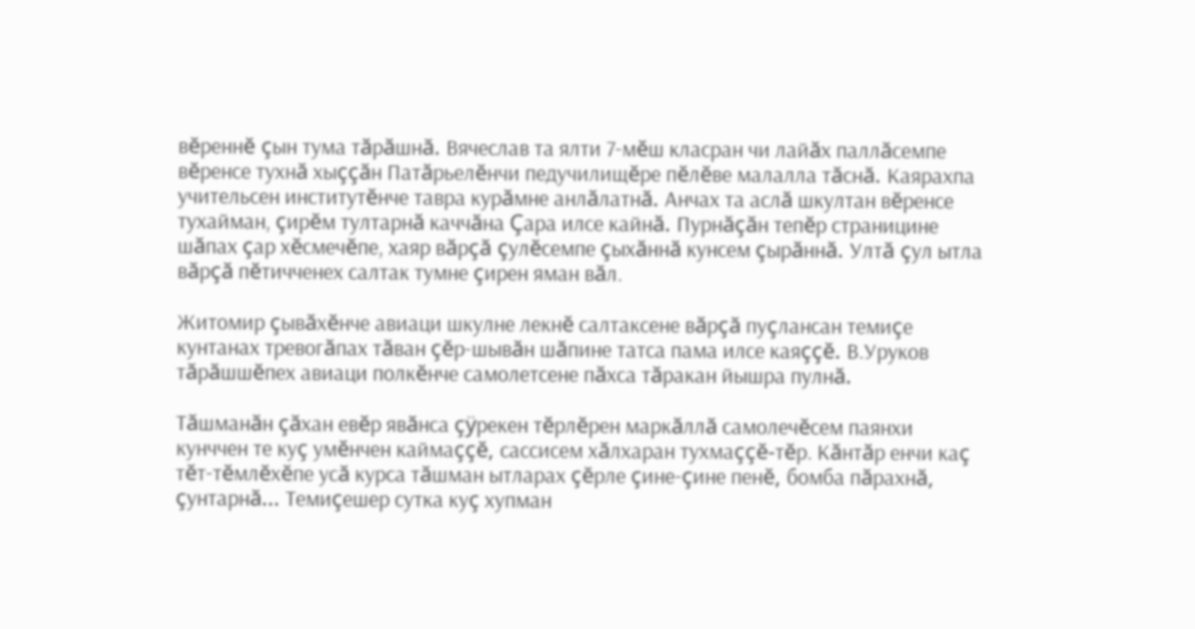вĕреннĕ çын тума тăрăшнă. Вячеслав та ялти 7-мĕш класран чи лайăх паллăсемпе вĕренсе тухнă хыççăн Патăрьелĕнчи педучилищĕре пĕлĕве малалла тăснă. Каярахпа учительсен институтĕнче тавра курăмне анлăлатнă. Анчах та аслă шкултан вĕренсе тухайман, çирĕм тултарнă каччăна Çара илсе кайнă. Пурнăçăн тепĕр страницине шăпах çар хĕсмечĕпе, хаяр вăрçă çулĕсемпе çыхăннă кунсем çырăннă. Ултă çул ытла вăрçă пĕтичченех салтак тумне çирен яман вăл.

Житомир çывăхĕнче авиаци шкулне лекнĕ салтаксене вăрçă пуçлансан темиçе кунтанах тревогăпах тăван çĕр-шывăн шăпине татса пама илсе каяççĕ. В.Уруков тăрăшшĕпех авиаци полкĕнче самолетсене пăхса тăракан йышра пулнă.

Тăшманăн çăхан евĕр явăнса çÿрекен тĕрлĕрен маркăллă самолечĕсем паянхи кунччен те куç умĕнчен каймаççĕ, сассисем хăлхаран тухмаççĕ-тĕр. Кăнтăр енчи каç тĕт-тĕмлĕхĕпе усă курса тăшман ытларах çĕрле çине-çине пенĕ, бомба пăрахнă, çунтарнă... Темиçешер сутка куç хупман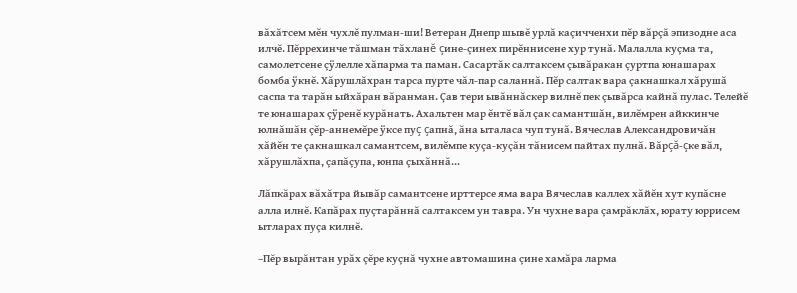вăхăтсем мĕн чухлĕ пулман-ши! Ветеран Днепр шывĕ урлă каçичченхи пĕр вăрçă эпизодне аса илчĕ. Пĕррехинче тăшман тăхланĕ çине-çинех пирĕннисене хур тунă. Малалла куçма та, самолетсене çÿлелле хăпарма та паман. Сасартăк салтаксем çывăракан çуртпа юнашарах бомба ÿкнĕ. Хăрушлăхран тарса пурте чăл-пар саланнă. Пĕр салтак вара çакнашкал хăрушă саспа та тарăн ыйхăран вăранман. Çав тери ывăннăскер вилнĕ пек çывăрса кайнă пулас. Телейĕ те юнашарах çÿренĕ курăнать. Ахальтен мар ĕнтĕ вăл çак самантшăн, вилĕмрен айккинче юлнăшăн çĕр-аннемĕре ÿксе пуç çапнă, ăна ыталаса чуп тунă. Вячеслав Александровичăн хăйĕн те çакнашкал самантсем, вилĕмпе куçа-куçăн тăнисем пайтах пулнă. Вăрçă-çке вăл, хăрушлăхпа, çапăçупа, юнпа çыхăннă...

Лăпкăрах вăхăтра йывăр самантсене ирттерсе яма вара Вячеслав каллех хăйĕн хут купăсне алла илнĕ. Капăрах пуçтарăннă салтаксем ун тавра. Ун чухне вара çамрăклăх, юрату юррисем ытларах пуçа килнĕ.

–Пĕр вырăнтан урăх çĕре куçнă чухне автомашина çине хамăра ларма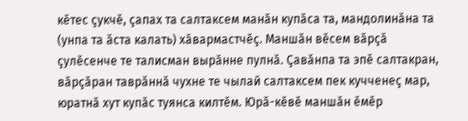кĕтес çукчĕ, çапах та салтаксем манăн купăса та, мандолинăна та (унпа та ăста калать) хăвармастчĕç. Маншăн вĕсем вăрçă çулĕсенче те талисман вырăнне пулнă. Çавăнпа та эпĕ салтакран, вăрçăран таврăннă чухне те чылай салтаксем пек кучченеç мар, юратнă хут купăс туянса килтĕм. Юрă-кĕвĕ маншăн ĕмĕр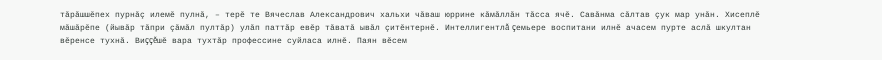тăрăшшĕпех пурнăç илемĕ пулнă, – терĕ те Вячеслав Александрович хальхи чăваш юррине кăмăллăн тăсса ячĕ. Савăнма сăлтав çук мар унăн. Хисеплĕ мăшăрĕпе (йывăр тăпри çăмăл пултăр) улăп паттăр евĕр тăватă ывăл çитĕнтернĕ. Интеллигентлă çемьере воспитани илнĕ ачасем пурте аслă шкултан вĕренсе тухнă. Виççĕшĕ вара тухтăр профессине суйласа илнĕ. Паян вĕсем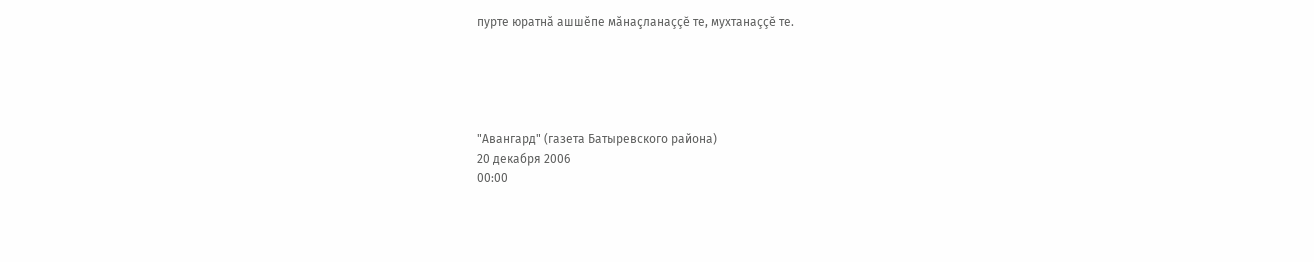пурте юратнă ашшĕпе мăнаçланаççĕ те, мухтанаççĕ те.





"Авангард" (газета Батыревского района)
20 декабря 2006
00:00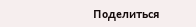Поделиться